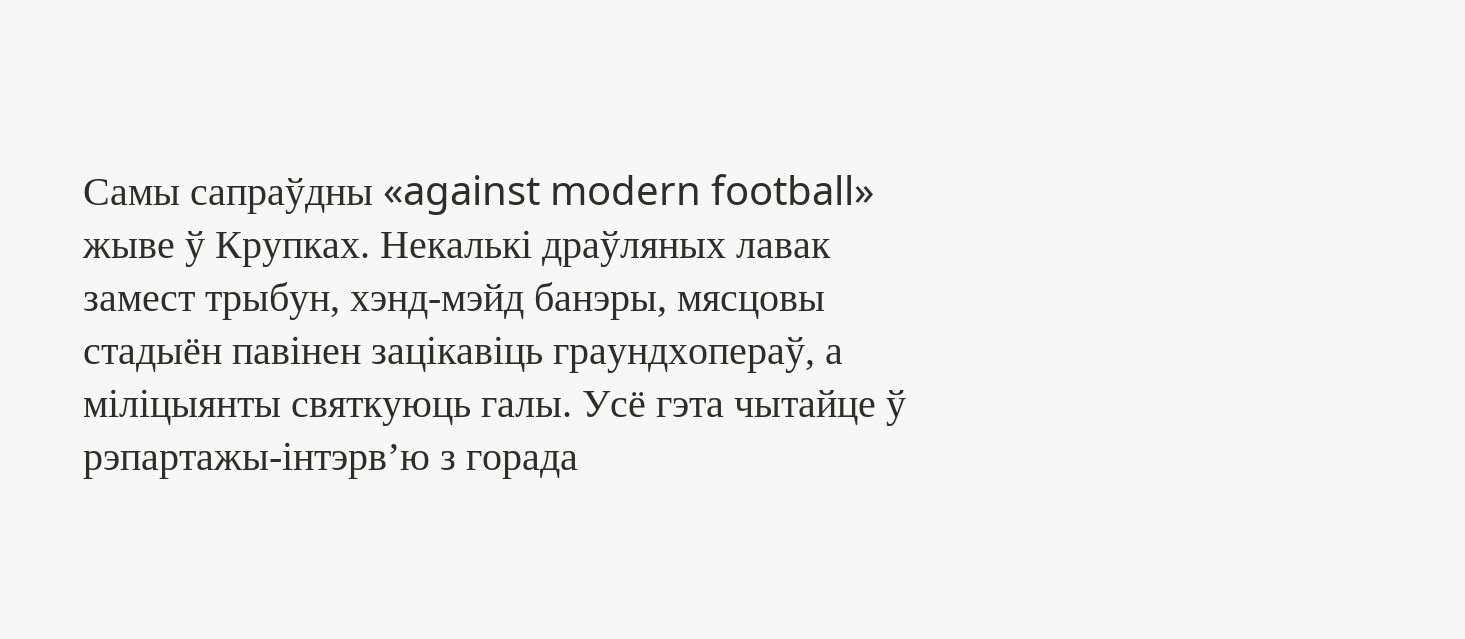Самы сапраўдны «against modern football» жыве ў Крупках. Некалькі драўляных лавак замест трыбун, хэнд-мэйд банэры, мясцовы стадыён павінен зацікавіць граундхопераў, а міліцыянты святкуюць галы. Усё гэта чытайце ў рэпартажы-інтэрв’ю з горада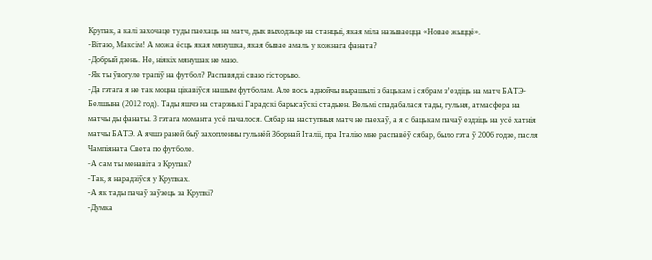Крупак, а калі захочаце туды паехаць на матч, дык выходзьце на станцыі, якая міла называецца «Новае жыццё».
-Вітаю, Максім! А можа ёсць якая мянушка, якая бывае амаль у кожнага фаната?
-Добрый дзень. Не, ніякіх мянушак не маю.
-Як ты ўвогуле трапіў на футбол? Распавядзі сваю гісторыю.
-Да гэтага я не так моцна цікавіўся нашым футболам. Але вось аднойчы вырашылі з бацькам і сябрам з’ездіць на матч БАТЭ-Белшына (2012 год). Тады яшчэ на старэнькі Гарадскі барысаўскі стадыен. Вельмі спадабалася тады, гульня, атмасфера на матчы ды фанаты. З гэтага моманта усё пачалося. Сябар на наступныя матч не паехаў, а я с бацькам пачаў ездзіць на усё хатнія матчы БАТЭ. А ячшэ раней быў захопленны гульнёй Зборнай Італіі, пра Італію мне распавёў сябар, было гэта ў 2006 годзе, пасля Чампіяната Света по футболе.
-А сам ты менавіта з Крупак?
-Так, я нарадзіўся у Крупках.
-А як тады пачаў заўзець за Крупкі?
-Думка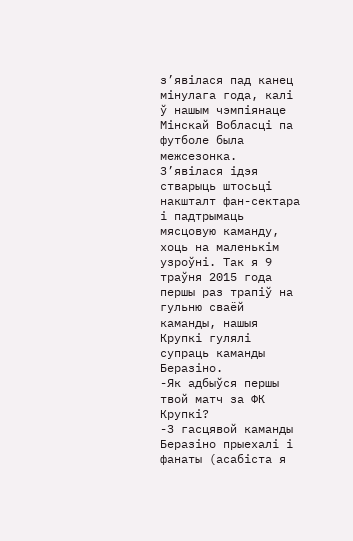з’явілася пад канец мінулага года, калі ў нашым чэмпіянаце Мінскай Вобласці па футболе была межсезонка. З’явілася ідэя стварыць штосьці накшталт фан-сектара і падтрымаць мясцовую каманду, хоць на маленькім узроўні. Так я 9 траўня 2015 года першы раз трапіў на гульню сваёй каманды, нашыя Крупкі гулялі супраць каманды Беразіно.
-Як адбыўся першы твой матч за ФК Крупкі?
-З гасцявой каманды Беразіно прыехалі і фанаты (асабіста я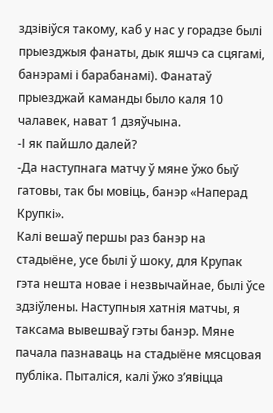здзівіўся такому, каб у нас у горадзе былі прыезджыя фанаты, дык яшчэ са сцягамі, банэрамі і барабанамі). Фанатаў прыезджай каманды было каля 10 чалавек, нават 1 дзяўчына.
-І як пайшло далей?
-Да наступнага матчу ў мяне ўжо быў гатовы, так бы мовіць, банэр «Наперад Крупкі».
Калі вешаў першы раз банэр на стадыёне, усе былі ў шоку, для Крупак гэта нешта новае і незвычайнае, былі ўсе здзіўлены. Наступныя хатнія матчы, я таксама вывешваў гэты банэр. Мяне пачала пазнаваць на стадыёне мясцовая публіка. Пыталіся, калі ўжо з’явіцца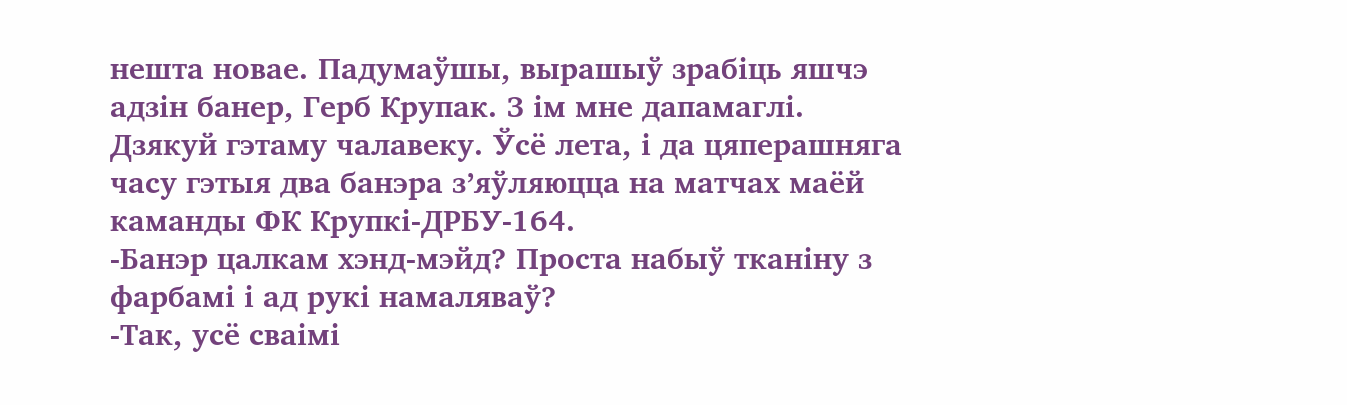нешта новае. Падумаўшы, вырашыў зрабіць яшчэ адзін банер, Герб Крупак. З ім мне дапамаглі. Дзякуй гэтаму чалавеку. Ўсё лета, і да цяперашняга часу гэтыя два банэра з’яўляюцца на матчах маёй каманды ФК Крупкі-ДРБУ-164.
-Банэр цалкам хэнд-мэйд? Проста набыў тканіну з фарбамі і ад рукі намаляваў?
-Так, усё сваімі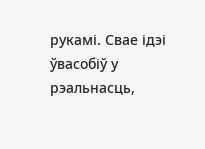рукамі. Свае ідэі ўвасобіў у рэальнасць,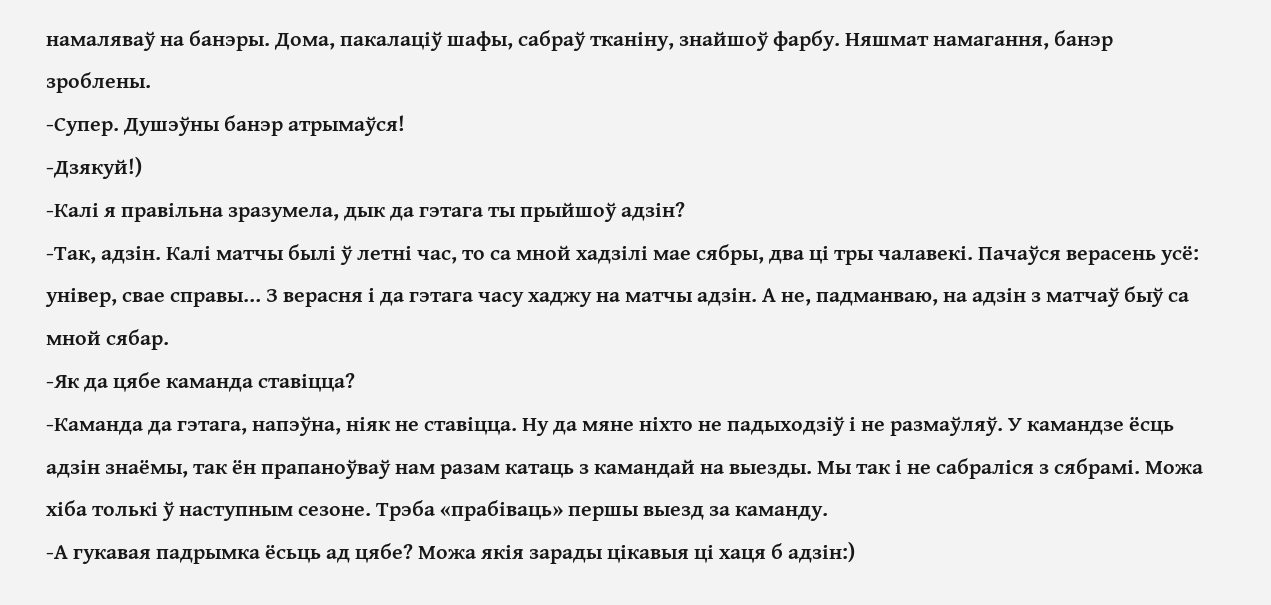намаляваў на банэры. Дома, пакалаціў шафы, сабраў тканіну, знайшоў фарбу. Няшмат намагання, банэр зроблены.
-Супер. Душэўны банэр атрымаўся!
-Дзякуй!)
-Калі я правільна зразумела, дык да гэтага ты прыйшоў адзін?
-Так, адзін. Калі матчы былі ў летні час, то са мной хадзілі мае сябры, два ці тры чалавекі. Пачаўся верасень усё: універ, свае справы… З верасня і да гэтага часу хаджу на матчы адзін. А не, падманваю, на адзін з матчаў быў са мной сябар.
-Як да цябе каманда ставіцца?
-Каманда да гэтага, напэўна, ніяк не ставіцца. Ну да мяне ніхто не падыходзіў і не размаўляў. У камандзе ёсць адзін знаёмы, так ён прапаноўваў нам разам катаць з камандай на выезды. Мы так і не сабраліся з сябрамі. Можа хіба толькі ў наступным сезоне. Трэба «прабіваць» першы выезд за каманду.
-А гукавая падрымка ёсьць ад цябе? Можа якія зарады цікавыя ці хаця б адзін:)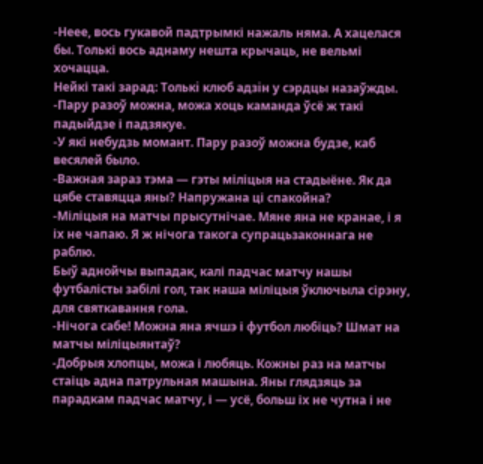-Неее, вось гукавой падтрымкі нажаль няма. А хацелася бы. Толькі вось аднаму нешта крычаць, не вельмі хочацца.
Нейкі такі зарад: Толькi клюб адзiн у сэрдцы назаўжды.
-Пару разоў можна, можа хоць каманда ўсё ж такі падыйдзе і падзякуе.
-У які небудзь момант. Пару разоў можна будзе, каб весялей было.
-Важная зараз тэма — гэты міліцыя на стадыёне. Як да цябе ставяцца яны? Напружана ці спакойна?
-Міліцыя на матчы прысутнічае. Мяне яна не кранае, і я іх не чапаю. Я ж нічога такога супрацьзаконнага не раблю.
Быў аднойчы выпадак, калі падчас матчу нашы футбалісты забілі гол, так наша міліцыя ўключыла сірэну, для святкавання гола.
-Нічога сабе! Можна яна ячшэ і футбол любіць? Шмат на матчы міліцыянтаў?
-Добрыя хлопцы, можа і любяць. Кожны раз на матчы стаіць адна патрульная машына. Яны глядзяць за парадкам падчас матчу, і — усё, больш іх не чутна і не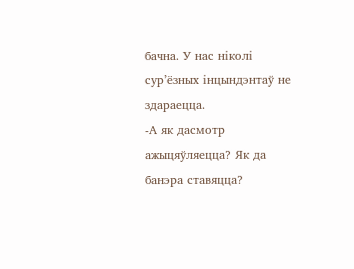бачна. У нас ніколі сур’ёзных інцындэнтаў не здараецца.
-А як дасмотр ажыцяўляецца? Як да банэра ставяцца?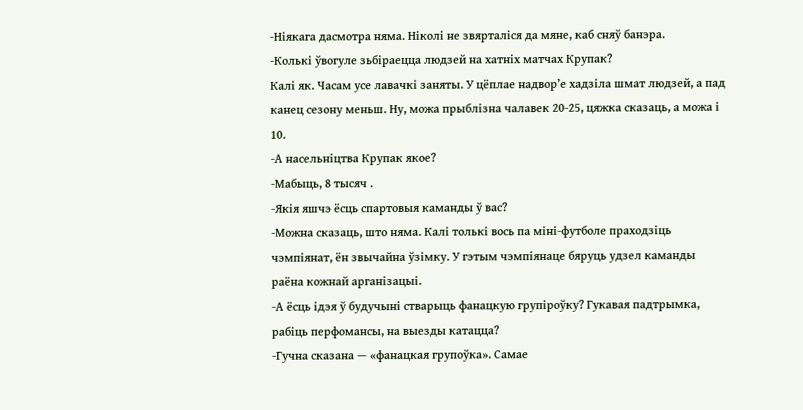-Нiякага дасмотра няма. Нiколi не звярталiся да мяне, каб сняў банэра.
-Колькі ўвогуле зьбіраецца людзей на хатніх матчах Крупак?
Калі як. Часам усе лавачкі заняты. У цёплае надвор’е хадзіла шмат людзей, а пад канец сезону меньш. Ну, можа прыблізна чалавек 20-25, цяжка сказаць, а можа і 10.
-А насельніцтва Крупак якое?
-Мабыць, 8 тысяч .
-Якія яшчэ ёсць спартовыя каманды ў вас?
-Можна сказаць, што няма. Калі толькі вось па міні-футболе праходзіць чэмпіянат, ён звычайна ўзімку. У гэтым чэмпіянаце бяруць удзел каманды раёна кожнай арганізацыі.
-А ёсць ідэя ў будучыні стварыць фанацкую групіроўку? Гукавая падтрымка, рабіць перфомансы, на выезды катацца?
-Гучна сказана — «фанацкая групоўка». Самае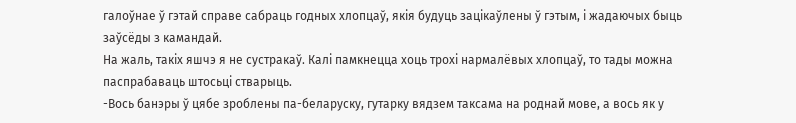галоўнае ў гэтай справе сабраць годных хлопцаў, якія будуць зацікаўлены ў гэтым, і жадаючых быць заўсёды з камандай.
На жаль, такіх яшчэ я не сустракаў. Калі памкнецца хоць трохі нармалёвых хлопцаў, то тады можна паспрабаваць штосьці стварыць.
-Вось банэры ў цябе зроблены па-беларуску, гутарку вядзем таксама на роднай мове, а вось як у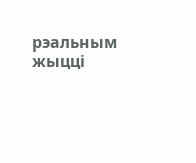рэальным жыцці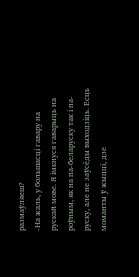размаўляеш?
-На жаль, у большасці гавару на рускай мове. Я імкнуся гаварыць на роўным, як на па-беларуску так і па-руску, але не заўсёды выходзіць. Есць моманты ў жыцці, дзе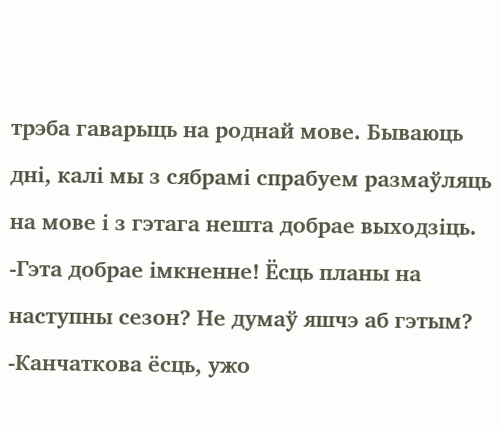трэба гаварыць на роднай мове. Бываюць дні, калі мы з сябрамі спрабуем размаўляць на мове і з гэтага нешта добрае выходзіць.
-Гэта добрае імкненне! Ёсць планы на наступны сезон? Не думаў яшчэ аб гэтым?
-Канчаткова ёсць, ужо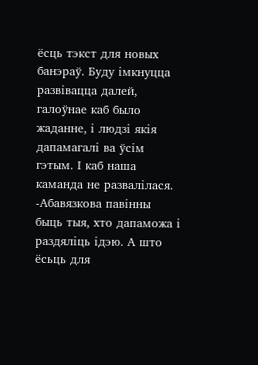ёсць тэкст для новых банэраў. Буду імкнуцца развівацца далей, галоўнае каб было жаданне, і людзі якія дапамагалі ва ўсім гэтым. І каб наша каманда не развалілася.
-Абавязкова павінны быць тыя, хто дапаможа і раздяліць ідэю. А што ёсьць для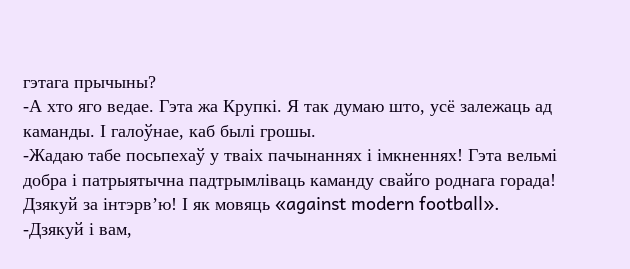гэтага прычыны?
-А хто яго ведае. Гэта жа Крупкі. Я так думаю што, усё залежаць ад каманды. І галоўнае, каб былі грошы.
-Жадаю табе посьпехаў у тваіх пачынаннях і імкненнях! Гэта вельмі добра і патрыятычна падтрымліваць каманду свайго роднага горада! Дзякуй за інтэрв’ю! І як мовяць «against modern football».
-Дзякуй і вам,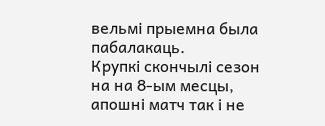вельмі прыемна была пабалакаць.
Крупкі скончылі сезон на на 8-ым месцы, апошні матч так і не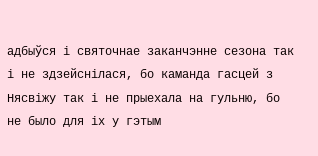адбыўся і святочнае заканчэнне сезона так і не здзейснілася, бо каманда гасцей з Нясвіжу так і не прыехала на гульню, бо не было для іх у гэтым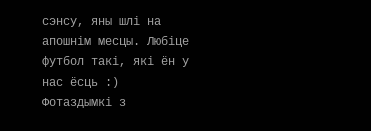сэнсу, яны шлі на апошнім месцы. Любіце футбол такі, які ён у нас ёсць :)
Фотаздымкі з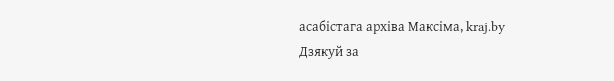асабістага архіва Максіма, kraj.by
Дзякуй за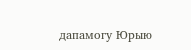дапамогу Юрыю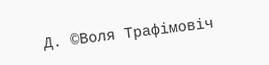Д. ©Воля Трафімовіч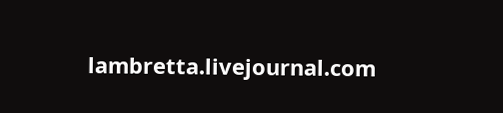lambretta.livejournal.com